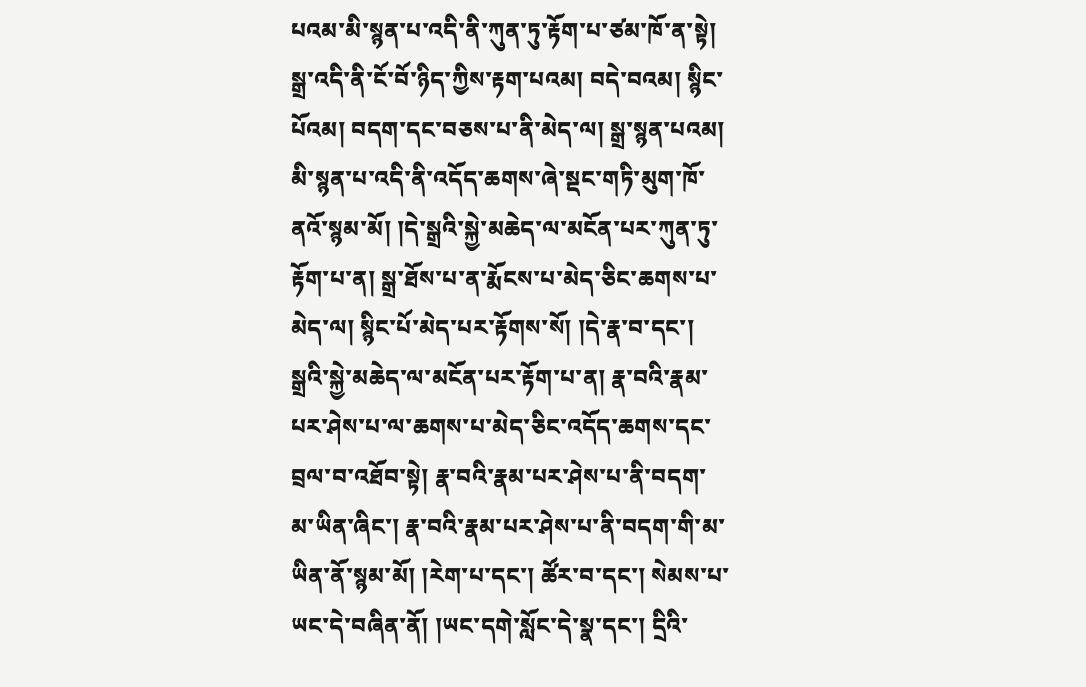པའམ་མི་སྙན་པ་འདི་ནི་ཀུན་ཏུ་རྟོག་པ་ཙམ་ཁོ་ན་སྟེ། སྒྲ་འདི་ནི་ངོ་བོ་ཉིད་ཀྱིས་རྟག་པའམ། བདེ་བའམ། སྙིང་པོའམ། བདག་དང་བཅས་པ་ནི་མེད་ལ། སྒྲ་སྙན་པའམ། མི་སྙན་པ་འདི་ནི་འདོད་ཆགས་ཞེ་སྡང་གཏི་མུག་ཁོ་ནའོ་སྙམ་མོ། །དེ་སྒྲའི་སྐྱེ་མཆེད་ལ་མངོན་པར་ཀུན་ཏུ་རྟོག་པ་ན། སྒྲ་ཐོས་པ་ན་རྨོངས་པ་མེད་ཅིང་ཆགས་པ་མེད་ལ། སྙིང་པོ་མེད་པར་རྟོགས་སོ། །དེ་རྣ་བ་དང་། སྒྲའི་སྐྱེ་མཆེད་ལ་མངོན་པར་རྟོག་པ་ན། རྣ་བའི་རྣམ་པར་ཤེས་པ་ལ་ཆགས་པ་མེད་ཅིང་འདོད་ཆགས་དང་བྲལ་བ་འཐོབ་སྟེ། རྣ་བའི་རྣམ་པར་ཤེས་པ་ནི་བདག་མ་ཡིན་ཞིང་། རྣ་བའི་རྣམ་པར་ཤེས་པ་ནི་བདག་གི་མ་ཡིན་ནོ་སྙམ་མོ། །རེག་པ་དང་། ཚོར་བ་དང་། སེམས་པ་ཡང་དེ་བཞིན་ནོ། །ཡང་དགེ་སློང་དེ་སྣ་དང་། དྲིའི་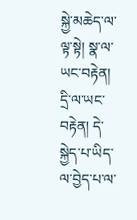སྐྱེ་མཆེད་ལ་ལྟ་སྟེ། སྣ་ལ་ཡང་བརྟེན། དྲི་ལ་ཡང་བརྟེན། དེ་སྐྱེད་པ་ཡིད་ལ་བྱེད་པ་ལ་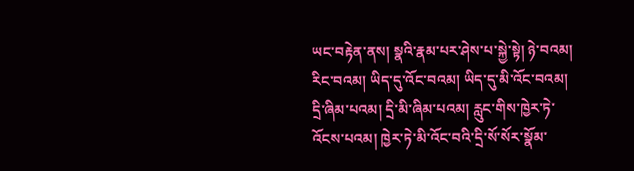ཡང་བརྟེན་ནས། སྣའི་རྣམ་པར་ཤེས་པ་སྐྱེ་སྟེ། ཉེ་བའམ། རིང་བའམ། ཡིད་དུ་འོང་བའམ། ཡིད་དུ་མི་འོང་བའམ། དྲི་ཞིམ་པའམ། དྲི་མི་ཞིམ་པའམ། རླུང་གིས་ཁྱེར་ཏེ་འོངས་པའམ། ཁྱེར་ཏེ་མི་འོང་བའི་དྲི་སོ་སོར་སྣོམ་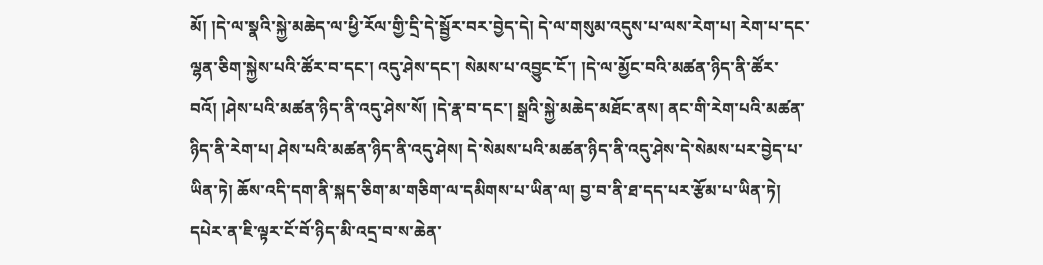མོ། །དེ་ལ་སྣའི་སྐྱེ་མཆེད་ལ་ཕྱི་རོལ་གྱི་དྲི་དེ་སྦྱོར་བར་བྱེད་དེ། དེ་ལ་གསུམ་འདུས་པ་ལས་རེག་པ། རེག་པ་དང་ལྷན་ཅིག་སྐྱེས་པའི་ཚོར་བ་དང་། འདུ་ཤེས་དང་། སེམས་པ་འབྱུང་ངོ་། །དེ་ལ་མྱོང་བའི་མཚན་ཉིད་ནི་ཚོར་བའོ། །ཤེས་པའི་མཚན་ཉིད་ནི་འདུ་ཤེས་སོ། །དེ་རྣ་བ་དང་། སྒྲའི་སྐྱེ་མཆེད་མཐོང་ནས། ནང་གི་རེག་པའི་མཚན་ཉིད་ནི་རེག་པ། ཤེས་པའི་མཚན་ཉིད་ནི་འདུ་ཤེས། དེ་སེམས་པའི་མཚན་ཉིད་ནི་འདུ་ཤེས་དེ་སེམས་པར་བྱེད་པ་ཡིན་ཏེ། ཆོས་འདི་དག་ནི་སྐད་ཅིག་མ་གཅིག་ལ་དམིགས་པ་ཡིན་ལ། བྱ་བ་ནི་ཐ་དད་པར་རྩོམ་པ་ཡིན་ཏེ། དཔེར་ན་ཇི་ལྟར་ངོ་བོ་ཉིད་མི་འདྲ་བ་ས་ཆེན་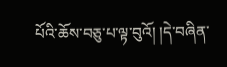པོའི་ཆོས་བཅུ་པ་ལྟ་བུའོ། །དེ་བཞིན་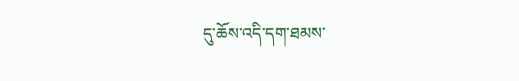དུ་ཆོས་འདི་དག་ཐམས་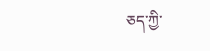ཅད་ཀྱི་